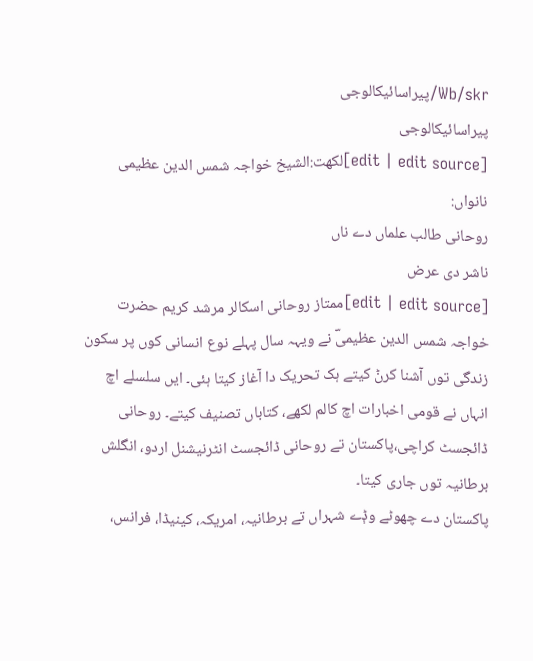Wb/skr/پیراسائیکالوجی
پیراسائیکالوجی
[edit | edit source]لکھت:الشیخ خواجہ شمس الدین عظیمی
نانواں:
روحانی طالب علماں دے ناں
ناشر دی عرض
[edit | edit source]ممتاز روحانی اسکالر مرشد کریم حضرت خواجہ شمس الدین عظیمیؔ نے ویہہ سال پہلے نوع انسانی کوں پر سکون زندگی توں آشنا کرݨ کیتے ہک تحریک دا آغاز کیتا ہئی۔ ایں سلسلے اچ انہاں نے قومی اخبارات اچ کالم لکھے، کتاباں تصنیف کیتے۔ روحانی ڈائجسٹ کراچی،پاکستان تے روحانی ڈائجسٹ انٹرنیشنل اردو، انگلش برطانیہ توں جاری کیتا۔
پاکستان دے چھوٹے وݙے شہراں تے برطانیہ، امریکہ، کینیڈا، فرانس،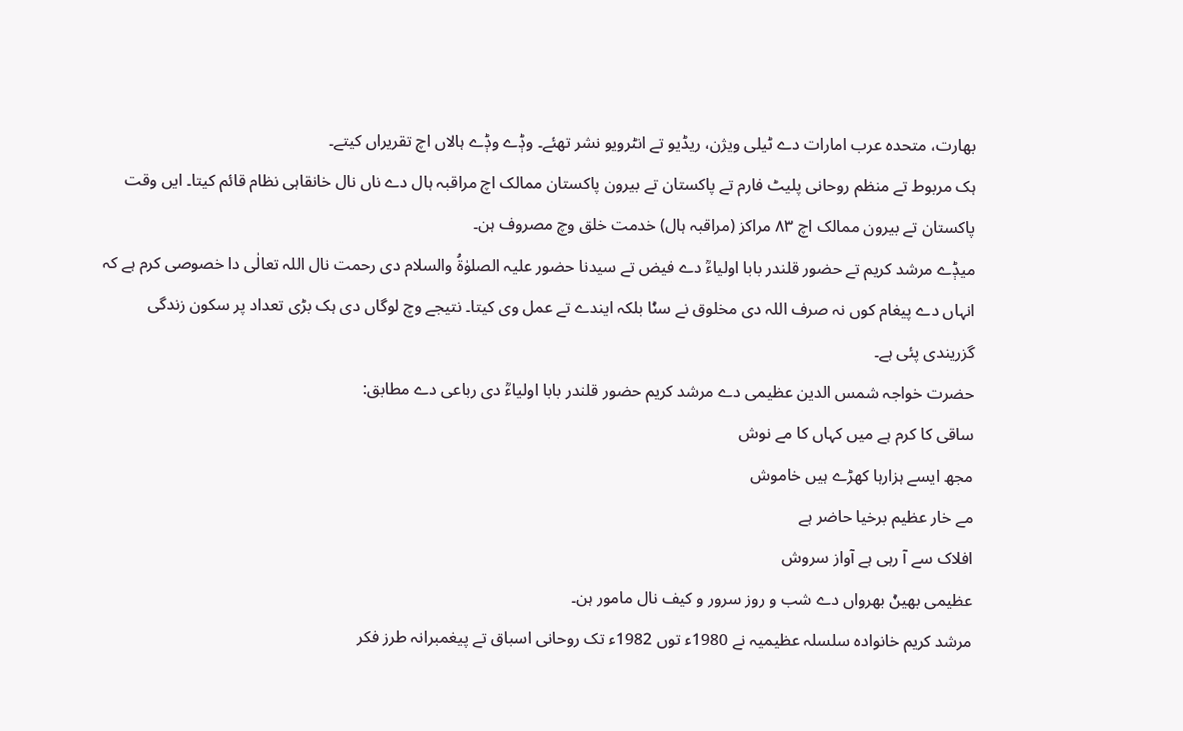بھارت، متحدہ عرب امارات دے ٹیلی ویژن، ریڈیو تے انٹرویو نشر تھئے۔ وݙے وݙے ہالاں اچ تقریراں کیتے۔
ہک مربوط تے منظم روحانی پلیٹ فارم تے پاکستان تے بیرون پاکستان ممالک اچ مراقبہ ہال دے ناں نال خانقاہی نظام قائم کیتا۔ ایں وقت پاکستان تے بیرون ممالک اچ ۸۳ مراکز (مراقبہ ہال) خدمت خلق وچ مصروف ہن۔
میݙے مرشد کریم تے حضور قلندر بابا اولیاءؒ دے فیض تے سیدنا حضور علیہ الصلوٰۃُ والسلام دی رحمت نال اللہ تعالٰی دا خصوصی کرم ہے کہ انہاں دے پیغام کوں نہ صرف اللہ دی مخلوق نے سݨا بلکہ ایندے تے عمل وی کیتا۔ نتیجے وچ لوگاں دی ہک بڑی تعداد پر سکون زندگی گزریندی پئی ہے۔
حضرت خواجہ شمس الدین عظیمی دے مرشد کریم حضور قلندر بابا اولیاءؒ دی رباعی دے مطابق:
ساقی کا کرم ہے میں کہاں کا مے نوش
مجھ ایسے ہزارہا کھڑے ہیں خاموش
مے خار عظیم برخیا حاضر ہے
افلاک سے آ رہی ہے آواز سروش
عظیمی بھیݨ بھرواں دے شب و روز سرور و کیف نال مامور ہن۔
مرشد کریم خانوادہ سلسلہ عظیمیہ نے 1980ء توں 1982ء تک روحانی اسباق تے پیغمبرانہ طرز فکر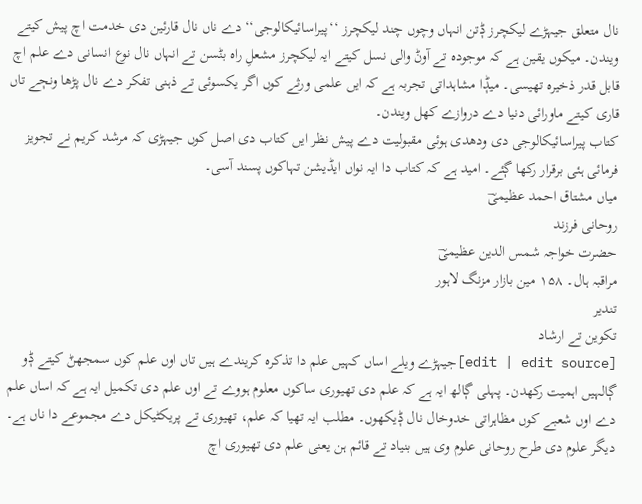نال متعلق جیہڑے لیکچرز ݙتن انہاں وچوں چند لیکچرز ‘‘پیراسائیکالوجی‘‘ دے ناں نال قارئین دی خدمت اچ پیش کیتے ویندن۔ میکوں یقین ہے کہ موجودہ تے آوݨ والی نسل کیتے ایہ لیکچرز مشعلِ راہ بݨسن تے انہاں نال نوع انسانی دے علم اچ قابل قدر ذخیرہ تھیسی۔ میݙا مشاہداتی تجربہ ہے کہ ایں علمی ورثے کوں اگر یکسوئی تے ذہنی تفکر دے نال پڑھا ونڄے تاں قاری کیتے ماورائی دنیا دے دروازے کھل ویندن۔
کتاب پیراسائیکالوجی دی ودھدی ہوئی مقبولیت دے پیش نظر ایں کتاب دی اصل کوں جیہڑی کہ مرشد کریم نے تجویز فرمائی ہئی برقرار رکھا ڳئے۔ امید ہے کہ کتاب دا ایہ نواں ایڈیشن تہاکوں پسند آسی۔
میاں مشتاق احمد عظیمیؔ
روحانی فرزند
حضرت خواجہ شمس الدین عظیمیؔ
مراقبہ ہال۔ ۱۵۸ مین بازار مزنگ لاہور
تندیر
تکوین تے ارشاد
[edit | edit source]جیہڑے ویلے اساں کہیں علم دا تذکرہ کریندے ہیں تاں اوں علم کوں سمجھݨ کیتے ݙو ڳالہیں اہمیت رکھدن۔ پہلی ڳالھ ایہ ہے کہ علم دی تھیوری ساکوں معلوم ہووے تے اوں علم دی تکمیل ایہ ہے کہ اساں علم دے اوں شعبے کوں مظاہراتی خدوخال نال ݙیکھوں۔ مطلب ایہ تھیا کہ علم، تھیوری تے پریکٹیکل دے مجموعے دا ناں ہے۔ دیگر علوم دی طرح روحانی علوم وی ہیں بنیاد تے قائم ہن یعنی علم دی تھیوری اچ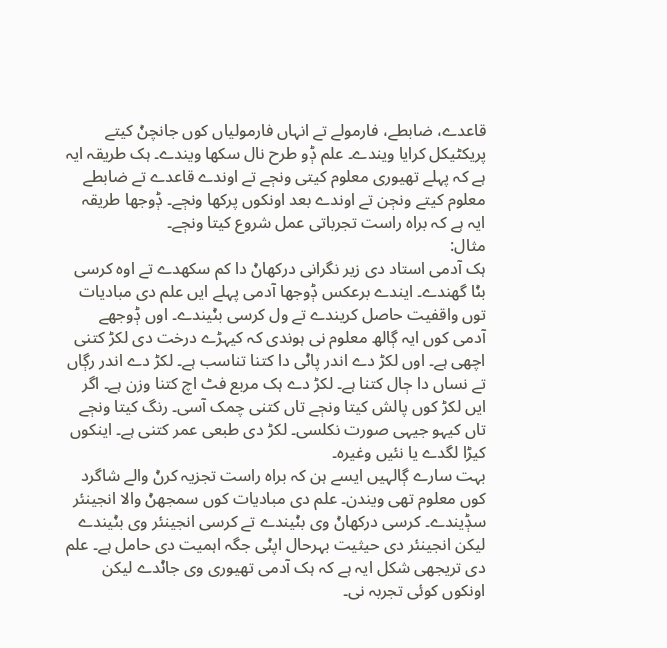قاعدے، ضابطے، فارمولے تے انہاں فارمولیاں کوں جانچݨ کیتے پریکٹیکل کرایا ویندے۔ علم ݙو طرح نال سکھا ویندے۔ ہک طریقہ ایہ ہے کہ پہلے تھیوری معلوم کیتی ونڄے تے اوندے قاعدے تے ضابطے معلوم کیتے ونڄن تے اوندے بعد اونکوں پرکھا ونڄے۔ ݙوجھا طریقہ ایہ ہے کہ براہ راست تجرباتی عمل شروع کیتا ونڄے۔
مثال:
ہک آدمی استاد دی زیر نگرانی درکھاݨ دا کم سکھدے تے اوہ کرسی بݨا گھندے۔ ایندے برعکس ݙوجھا آدمی پہلے ایں علم دی مبادیات توں واقفیت حاصل کریندے تے ول کرسی بݨیندے۔ اوں ݙوجھے آدمی کوں ایہ ڳالھ معلوم نی ہوندی کہ کیہڑے درخت دی لکڑ کتنی اچھی ہے۔ اوں لکڑ دے اندر پاݨی دا کتنا تناسب ہے۔ لکڑ دے اندر رڳاں تے نساں دا ڄال کتنا ہے۔ لکڑ دے ہک مربع فٹ اچ کتنا وزن ہے۔ اگر ایں لکڑ کوں پالش کیتا ونڄے تاں کتنی چمک آسی۔ رنگ کیتا ونڄے تاں کیہو جیہی صورت نکلسی۔ لکڑ دی طبعی عمر کتنی ہے۔ اینکوں کیڑا لگدے یا نئیں وغیرہ۔
بہت سارے ڳالہیں ایسے ہن کہ براہ راست تجزیہ کرݨ والے شاگرد کوں معلوم تھی ویندن۔ علم دی مبادیات کوں سمجھݨ والا انجینئر سݙیندے۔ کرسی درکھاݨ وی بݨیندے تے کرسی انجینئر وی بݨیندے لیکن انجینئر دی حیثیت بہرحال اپݨی جگہ اہمیت دی حامل ہے۔ علم دی تریجھی شکل ایہ ہے کہ ہک آدمی تھیوری وی جاݨدے لیکن اونکوں کوئی تجربہ نی۔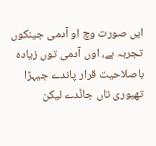ایں صورت وچ او آدمی جینکوں تجربہ ہے، اوں آدمی توں زیادہ باصلاحیت قرار پاندے جیہڑا تھیوری تاں جاݨدے لیکن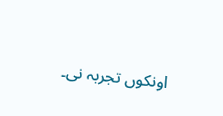اونکوں تجربہ نی۔